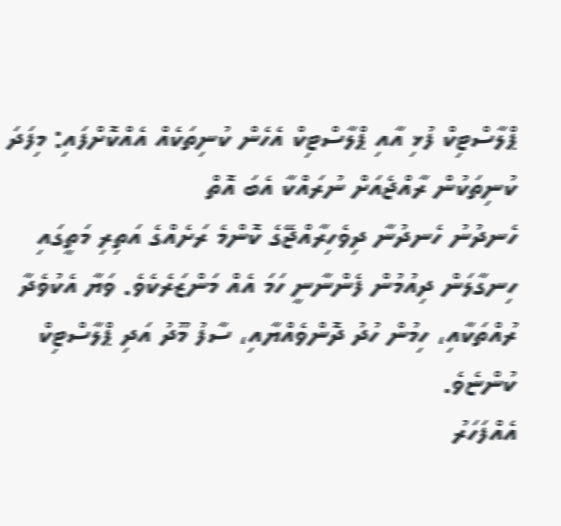ޕްލާސްޓިކް ފުޅި އާއި ޕްލާސްޓިކް އެހެން ކުނިތަކެއް އެއްކޮށްފައި: މިފަދަ ކުނިތަކުން ރާއްޖެއަށް ނުރައްކާ އެބަ އޮތް
ހެނދުނު ހެނދުނާ ދިވެހިރާއްޖޭގެ ކޮންމެ ރަށެއްގެ އަތިރި މަތީގައި ހިނގާލަން ދިއުމުން ފެންނާނީ ހަމަ އެއް މަންޒަރެކެވެ. ވަޔާ އެކުވެދާ ރުއްތަކާއި، ހިމުން ހުދު ދޮންވެއްޔާއި، ސާފު މޫދު އަދި ޕްލާސްޓިކް ކުންޏެވެ.
އެއްފަހަރު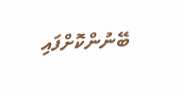ބޭނުންކޮށްފައި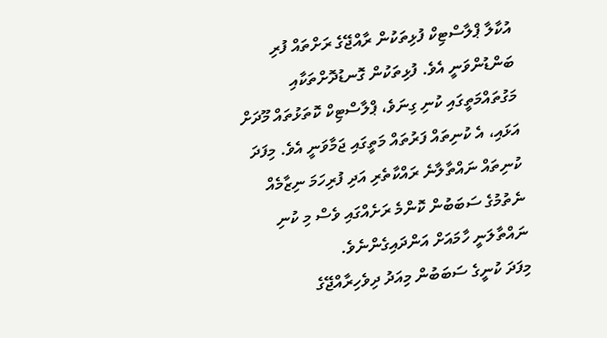އުކާލާ ޕްލާސްޓިކް ފުޅިތަކުން ރާއްޖޭގެ ރަށްތައް ފުރި ބަންޑުންވަނީ އެވެ. ފުޅިތަކުން ގޮނޑުދޮށްތަކާއި މަގުތައްމަތީގައި ކުނި ގިނަވެ، ޕްލާސްޓިކް ކޮތަޅުތައް މޫދަށް އަޅައި، އެ ކުނިތައް ފަރުތައް މަތީގައި ޖަމާވަނީ އެވެ. މިފަދަ ކުނިތައް ނައްތާލާނެ ރައްކާތެރި އަދި ފުރިހަމަ ނިޒާމެއް ނެތުމުގެ ސަބަބުން ކޮންމެ ރަށެއްގައި ވެސް މި ކުނި ނައްތާލަނީ ހާމައަށް އަންދައިގެންނެވެ.
މިފަދަ ކުނީގެ ސަބަބުން މިއަދު ދިވެހިރާއްޖޭގެ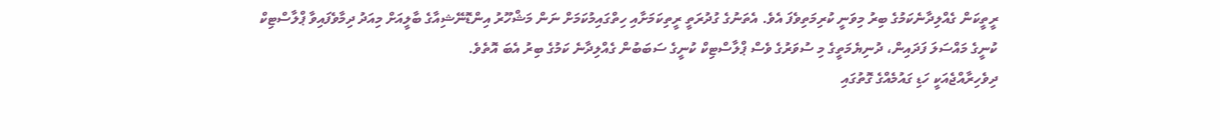ރީތީކަން ގެއްލިދާނެކަމުގެ ބިރު މިވަނީ ކުރިމަތިވެފަ އެވެ. އެތަނުގެ ގުދުރަތީ ރީތިކަމަށާއި ހިތްގައިމުކަމަށް ނަން މަޝްހޫރު އިންޑޮނޭޝިއާގެ ބާލީއަށް މިއަދު ދިމާވެފައިވާ ޕްލާސްޓިކް ކުނީގެ މައްސަލަ ފަދައިން، ދުނިޔެމަތީގެ މި ސުވަރުގެ ވެސް ޕްލާސްޓިކް ކުނީގެ ސަބަބުން ގެއްލިދާނެ ކަމުގެ ބިރު އެބަ އޮތެވެ.
ދިވެހިރާއްޖެއަކީ ހަޑި ގައުމެއްގެ ގޮތުގައި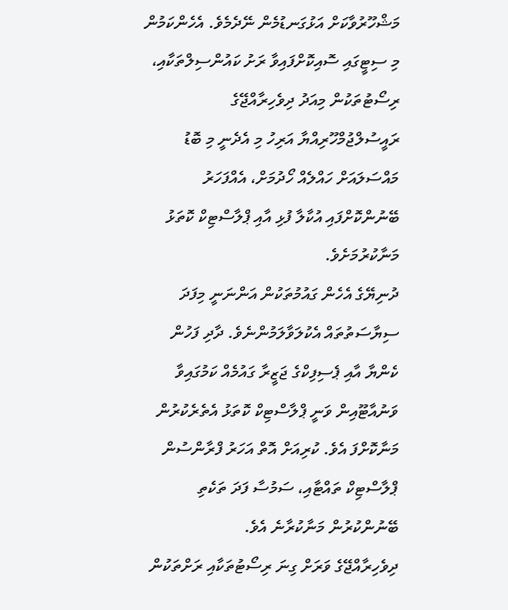މަޝްހޫރުވާކަށް އަޅުގަނޑުމެން ނޭދެމެވެ. އެހެންކަމުން މި ސިޓީގައި ސޮއިކޮށްފައިވާ ރަށު ކައުންސިލްތަކާއި، ރިސޯޓުތަކުން މިއަދު ދިވެހިރާއްޖޭގެ ރައީސުލްޖުމްހޫރިއްޔާ އަރިހު މި އެދެނީ މި ބޮޑު މައްސަލައަށް ހައްލެއް ހޯދުމަށް، އެއްފަހަރު ބޭނުންކޮށްފައި އުކާލާ ފުޅި އާއި ޕްލާސްޓިކް ކޮތަޅު މަނާކުރުމަށެވެ.
ދުނިޔޭގެ އެހެން ގައުމުތަކުން އަންނަނީ މިފަދަ ސިޔާސަތުތައް އެކުލަވާލަމުންނެވެ. ދާދި ފަހުން ކެންޔާ އާއި ޕެސިފިކްގެ ޖަޒީރާ ގައުމެއް ކަމުގައިވާ ވަނުއާޓޫއިން ވަނީ ޕްލާސްޓިކް ކޮތަޅު އެތެރެކުރުން މަނާކޮށްފަ އެވެ. ކުރިއަށް އޮތް އަހަރު ފްރާންސުން ޕްލާސްޓިކް ތައްޓާއި، ސަމުސާ ފަދަ ތަކެތި ބޭނުންކުރުން މަނާކުރާނެ އެވެ.
ދިވެހިރާއްޖޭގެ ވަރަށް ގިނަ ރިސޯޓުތަކާއި ރަށްތަކުން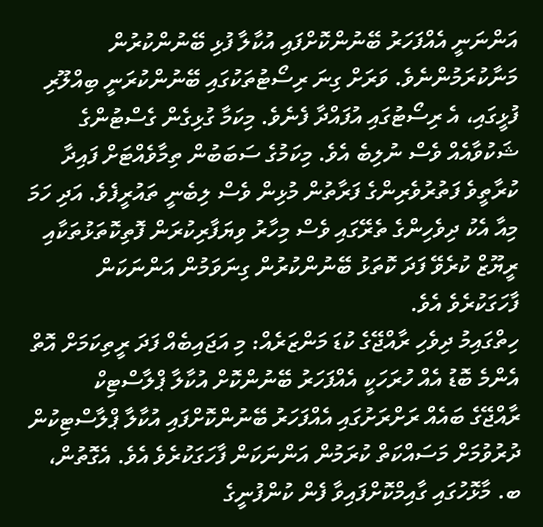އަންނަނީ އެއްފަހަރު ބޭނުންކޮށްފައި އުކާލާ ފުޅި ބޭނުންކުރުން މަނާކުރަމުންނެވެ. ވަރަށް ގިނަ ރިސޯޓުތަކުގައި ބޭނުންކުރަނީ ބިއްލޫރި ފުޅީގައި، އެ ރިސޯޓުގައި އުފައްދާ ފެނެވެ. މިކަމާ ގުޅިގެން ގެސްޓުންގެ ޝަކުވާއެއް ވެސް ނުލިބެ އެވެ. މިކަމުގެ ސަބަބުން ތިމާވެއްޓަށް ފައިދާ ކުރާތީވެ ފަތުރުވެރިންގެ ފަރާތުން މުޅިން ވެސް ލިބެނީ ތައުރީފެވެ. އަދި ހަމަ މިއާ އެކު ދިވެހިންގެ ތެރޭގައި ވެސް މިހާރު ވިޔަފާރިކުރަން ފޮތިކޮތަޅުތަކާއި ރީޔޫޒް ކުރެވޭ ފަދަ ކޮތަޅު ބޭނުންކުރުން ގިނަވަމުން އަންނަކަން ފާހަގަކުރެވެ އެވެ.
ހިތްގައިމު ދިވެހި ރާއްޖޭގެ ކުޑަ މަންޒަރެއް: މި އަޖައިބެއް ފަދަ ރީތިކަމަށް އޮތް އެންމެ ބޮޑު އެއް ހުރަހަކީ އެއްފަހަރު ބޭނުންކޮށް އުކާލާ ޕްލާސްޓިކް
ރާއްޖޭގެ ބައެއް ރަށްރަށުގައި އެއްފަހަރު ބޭނުންކޮށްފައި އުކާލާ ޕްލާސްޓިކުން ދުރުވުމަށް މަސައްކަތް ކުރަމުން އަންނަކަން ފާހަގަކުރެވެ އެވެ. އެގޮތުން، ބ. މާޅޮހުގައި ގާއިމްކޮށްފައިވާ ފެން ކުންފުނީގެ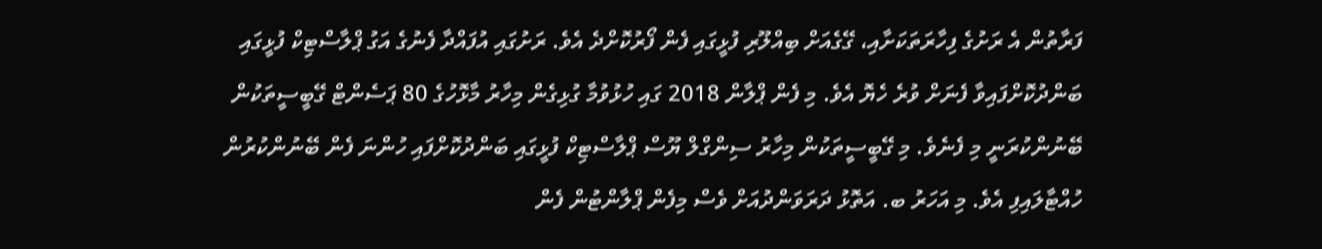ފަރާތުން އެ ރަށުގެ ފިހާރަތަކަށާއި، ގޭގެއަށް ބިއްލޫރި ފުޅީގައި ފެން ފޯރުކޮށްދެ އެވެ. ރަށުގައި އުފައްދާ ފެނުގެ އަގު ޕްލާސްޓިކް ފުޅީގައި ބަންދުކޮށްފައިވާ ފެނަށް ވުރެ ހެޔޮ އެވެ. މި ފެން ޕްލާން 2018 ގައި ހުޅުވުމާ ގުޅިގެން މިހާރު މާޅޮހުގެ 80 ޕަސެންޓް ގޭބީސީތަކުން ބޭނުންކުރަނީ މި ފެނެވެ. މި ގޭބީސީތަކުން މިހާރު ސިންގްލް ޔޫސް ޕްލާސްޓިކް ފުޅީގައި ބަންދުކޮށްފައި ހުންނަ ފެން ބޭނުންކުރުން ހުއްޓާލައިފި އެވެ. މި އަހަރު ބ. އަތޮޅު ދަރަވަންދުއަށް ވެސް މިފެން ޕްލާންޓުން ފެން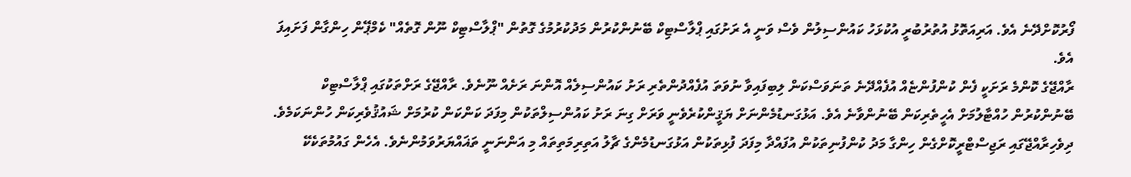ފޯރުކޮށްދޭނެ އެވެ. އަރިއަތޮޅު އުތުރުބުރީ އުކުޅަހު ކައުންސިލުން ވެސް ވަނީ އެ ރަށުގައި ޕްލާސްޓިކް ބޭނުންކުރުން މަދުކުރުމުގެ ގޮތުން "ޕްލާސްޓިކް ނޫން ގޮތެއް" ކެމްޕޭން ހިންގާން ފަށައިފަ އެވެ.
ރާއްޖޭގެ ކޮންމެ ރަށަކީ ފެން ކުންފުންޏެއް އުފެއްދޭނެ ތަނަވަސްކަން ލިބިފައިވާ ނުވަތަ އުފެއްދުންތެރި ރަށު ކައުންސިލެއް އޮންނަ ރަށެއް ނޫނެވެ. ރާއްޖޭގެ ރަށްތަކުގައި ޕްލާސްޓިކް ބޭނުންކުރުން ހުއްޓާލުމަށް އެހީތެރިކަން ބޭނުންވާނެ އެވެ. އަޅުގަނޑުމެންނަށް ޔަޤީންކުރެވެނީ ވަރަށް ގިނަ ރަށު ކައުންސިލްތަކުން މިފަދަ ކަންކަން ކުރުމަށް ޝައުޤުވެރިކަން ހުންނަކަމެވެ.
ދިވެހިރާއްޖޭގައި ރަޖިސްޓްރީކޮށްގެން ހިންގާ މަދު ކުންފުނިތަކުން އުފައްދާ މިފަދަ ފުޅިތަކުން އަޅުގަނޑުމެންގެ ޗާލު އަތިރިމަތިތައް މި އަންނަނީ ތަޣައްޔަރުވަމުންނެވެ. އެހެން ގައުމުތަކެކޭ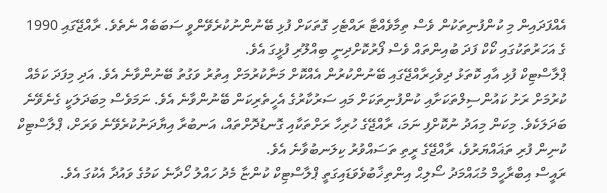އެއްފަދައިން މި ކުންފުނިތަކުން ވެސް ތިމާވެއްޓާ ރައްޓެހި ގޮތަކަށް ފުޅި ބޭނުންނުކުރެވޭންވީ ސަބަބެއް ނެތެވެ. ރާއްޖޭގައި 1990 ގެ އަހަރުތަކުގައި ކޯކް ފަދަ ބުއިންތައް ވެސް ފޯރުކޮށްދިނީ ބިއްލޫރި ފުޅީގަ އެވެ.
ޕްލާސްޓިކް ފުޅި އާއި ކޮތަޅު ދިވެހިރާއްޖޭގައި ބޭނުންކުރުން އެއްކޮށް މަނާކުރުމަށް އިތުރު ވަގުތު ބޭނުންވާނެ އެވެ. އަދި މިފަދަ ކަމެއް ކުރުމަށް ރަށު ކައުންސިލްތަކަށާއި ކުންފުނިތަކަށް މައި ސަރުކާރުގެ އެހީތެރިކަން ބޭނުންވާނެ އެވެ. ނަމަވެސް މިބަދަލަކީ ގެނެވޭނެ ބަދަލަކެވެ. މިކަން މިއަދު ނުކޮށްފި ނަމަ، ރާއްޖޭގެ ހުރިހާ ރަށްތަކާއި ގޮނޑުދޮށްތައް، އަނބުރާ އިޔާދަނުކުރެވޭނެ ވަރަށް، ޕްލާސްޓިކް ކުނިން ފުރި ތަޣައްޔަރުވެ، ރާއްޖޭގެ ރީތި ތަސައްވުރު ކިލަނބުވާނެ އެވެ.
ރައީސް އިބްރާހީމް މުޙައްމަދު ސޯލިޙް އިންތިޚާބުވެވަޑައިގަތީ ޕްލާސްޓިކް ކުންޏާ މެދު ހައްލު ހޯދާނެ ކަމުގެ ވައުދާ އެކުގަ އެވެ.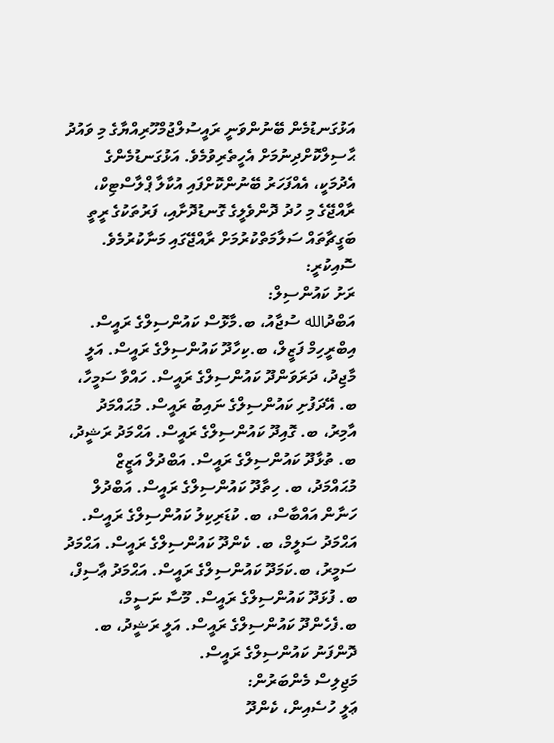އަޅުގަނޑުމެން ބޭނުންވަނީ ރައީސުލްޖުމްހޫރިއްޔާގެ މި ވައުދު ޙާސިލްކޮށްދިނުމަށް އެހީތެރިވުމެވެ. އަޅުގަނޑުމެންގެ އެދުމަކީ، އެއްފަހަރު ބޭނުންކޮށްފައި އުކާލާ ޕްލާސްޓިކް، ރާއްޖޭގެ މި ހުދު ދޮންވެލީގެ ގޮނޑުދޮށާއި، ފަރުތަކުގެ ރީތީ ބަގީޗާތައް ސަލާމަތްކުރުމަށް ރާއްޖޭގައި މަނާކުރުމެވެ.
ސޮއިކުރީ:
ރަށު ކައުންސިލް:
އަބްދުالله ސުޖާއު، ބ.މާޅޮސް ކައުންސިލްގެ ރައީސް. އިބްރީހިމް ފަޒީލް، ބ.ކިހާދޫ ކައުންސިލްގެ ރައީސް. އަލީ މާޖިދު، ދަރަވަންދޫ ކައުންސިލްގެ ރައީސް. ހައްވާ ސަމީހާ، ބ. އޭދަފުށި ކައުންސިލްގެ ނައިބު ރައީސް. މުޙައްމަދު އާމިރު، ބ. ގޮއިދޫ ކައުންސިލްގެ ރައީސް. އަޙްމަދު ރަޝީދު، ބ. ތުޅާދޫ ކައުންސިލްގެ ރައީސް. އަބްދުލް އަޒީޒް މުޙައްމަދު، ބ. ހިތާދޫ ކައުންސިލްގެ ރައީސް. އަބްދުލް ހަނާން އައްބާސް، ބ. ކުޑަރިކިލު ކައުންސިލްގެ ރައީސް. އަޙްމަދު ސަލީމް، ބ. ކެންދޫ ކައުންސިލްގެ ރައީސް. އަޙްމަދު ސަމީރު، ބ.ކަމަދޫ ކައުންސިލްގެ ރައީސް. އަޙްމަދު ޢާސިފް، ބ. ފުޅަދޫ ކައުންސިލްގެ ރައީސް. މޫސާ ނަސީމް، ބ.ފެހެންދޫ ކައުންސިލްގެ ރައީސް. އަލީ ރަޝީދު، ބ. ދޮންފަނު ކައުންސިލްގެ ރައީސް.
މަޖިލިސް މެންބަރުން:
ޢަލީ ހުސެއިން، ކެންދޫ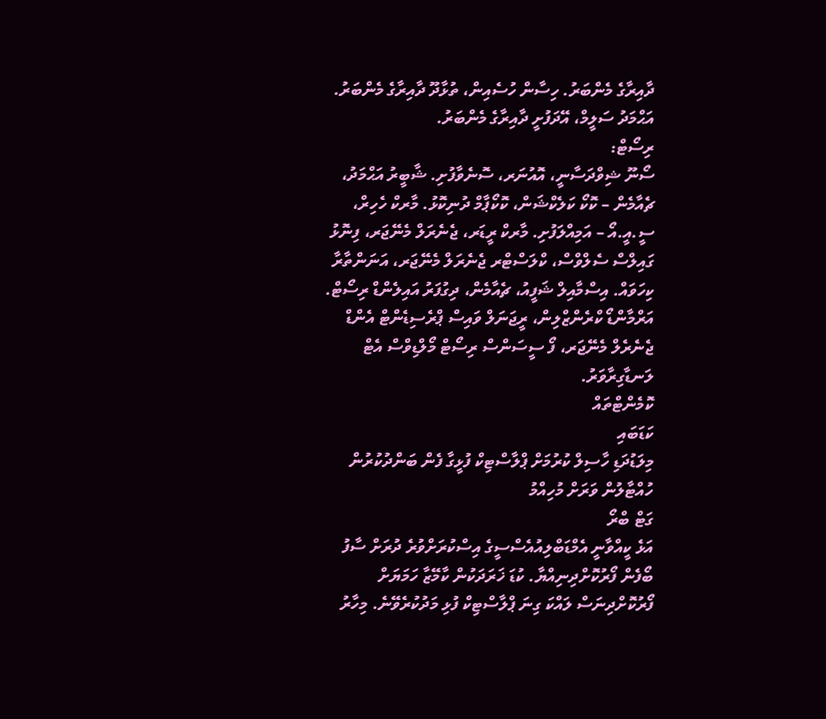ދާއިރާގެ މެންބަރު. ހިސާން ހުސެއިން، ތުޅާދޫ ދާއިރާގެ މެންބަރު. އަޙްމަދު ސަލީމް، އޭދަފުށީ ދާއިރާގެ މެންބަރު.
ރިސޯޓް:
ސޯނޫ ޝިވްދަސާނީ، އޮއުނަރ، ސޮނެވާފުށި. ޝާބީރު އަޙްމަދު، ޗެއާމެން – ކޮކޯ ކަލެކްޝަން، ކޮކޯޕާމް ދުނިކޮޅު. މާރކް ހެހިރް، ސީ.އީ.އޯ – އަމިއްލަފުށި. މާރކް ރީޑަރ، ޖެނެރަލް މެނޭޖަރ، ފިނޮޅު
ގައިލްސް ސެލްވްސް، ކްލަސްޓްރ ޖެނެރަލް މެނޭޖަރ، އަނަންތާރާ ކިހަވައް. އިސްމާއިލް ޝަފީއު، ޗެއާމެން، ދިގުފަރު އައިލެންޑް ރިސޯޓް. އަރްމާންޑޯ ކްރެންޒްލިން، ރީޖަނަލް ވައިސް ޕްރެސިޑެންޓް އެންޑް ޖެނެރެލް މެނޭޖަރ، ފޯ ސީސަންސް ރިސޯޓް މޯލްޑިވްސް އެޓް ލަނޑާގިރާވަރު.
ކޮމެންޓްތައް
ކަޑަބައި
މިލަޑުދަޑި ހާސިލް ކުރުމަށް ޕްލާސްޓިކް ފުޅީގާ ފެން ބަންދުކުރުން ހުއްޓާލުން ވަރަށް މުހިއްމު
ގަޓް ބްރޯ
އަޅެ ކީއްވާނީ އެމްޑަބްލިއުއެސްސީގެ އިސްކުރަށްވުރެ ދުރަށް ސާފު ބޯފެން ފޯރުކޮށްދިނިއްޔާ. ކުޑަ ޚަރަދަކުން ކާމޭޒާ ހަމަޔަށް ފޯރުކޮށްދިނަސް ލައްކަ ގިނަ ޕްލާސްޓިކް ފުޅި މަދުކުރެވޭނެ. މިހާރު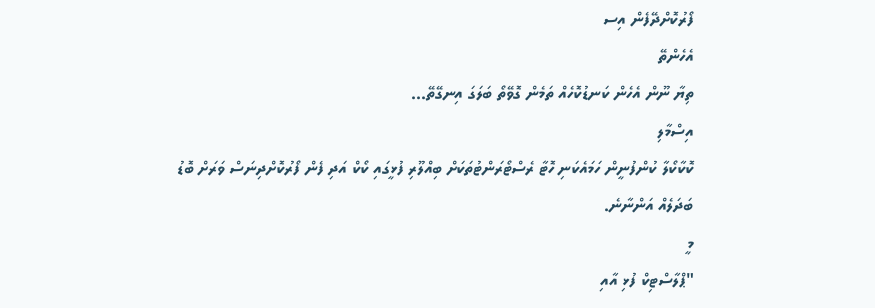ފޯރުކޮށްދޭފެން އިސ
އެހެންތޭ
ތިޔާ ނޫން އެހެން ކަނޑުކޮހެއް ތަމެން ގޮވޭތޯ ބަލަގަ އިނގޭތޭ...
އިސްމާލި
ކޮކާކޯލާ ކުންފުނީން ހަމައެކަނި ހޮޓާ ރެސްޓޯރަންޓުތަކަށް ބިއްލޫރި ފުޅީގައި ކޯކް އަދި ފެން ފޯރުކޮށްދިނަސް ވަރަށް ބޮޑު ބަދަލެއް އަންނާނެ.
މީ
"ޕްލާސްޓިކް ފުޅި އާއި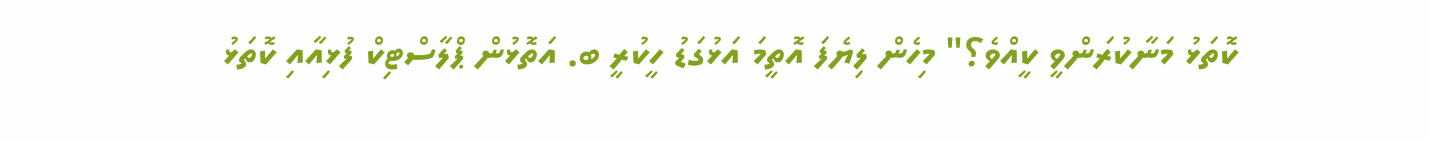ކޮތަޅު މަނާކުރަންވީ ކީއްވެ؟" މިހެން ލިޔެފަ އޮތީމަ އަޅުގަޑު ހީކުރީ ބ. އަތޮޅުން ޕްލާސްޓިކް ފުޅިއާއި ކޮތަޅު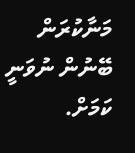މަނާކުރަން ބޭނުން ނުވަނީ ކަމަށް.